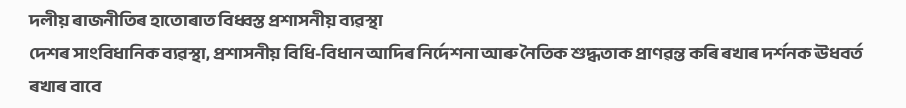দলীয় ৰাজনীতিৰ হাতোৰাত বিধ্বস্ত প্ৰশাসনীয় ব্যৱস্থা
দেশৰ সাংবিধানিক ব্যৱস্থা, প্ৰশাসনীয় বিধি-বিধান আদিৰ নিৰ্দেশনা আৰু নৈতিক শুদ্ধতাক প্ৰাণৱন্ত কৰি ৰখাৰ দৰ্শনক ঊধবৰ্ত ৰখাৰ বাবে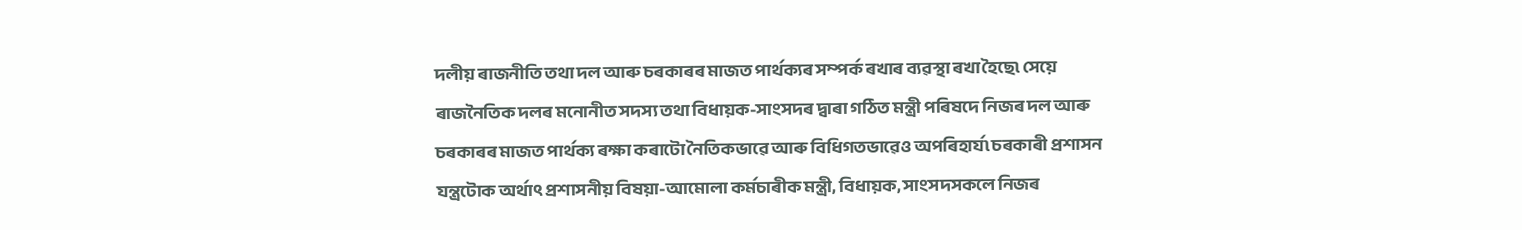দলীয় ৰাজনীতি তথা দল আৰু চৰকাৰৰ মাজত পাৰ্থক্যৰ সম্পৰ্ক ৰখাৰ ব্যৱস্থা ৰখা হৈছে৷ সেয়ে ৰাজনৈতিক দলৰ মনোনীত সদস্য তথা বিধায়ক-সাংসদৰ দ্বাৰা গঠিত মন্ত্ৰী পৰিষদে নিজৰ দল আৰু চৰকাৰৰ মাজত পাৰ্থক্য ৰক্ষা কৰাটো নৈতিকভাৱে আৰু বিধিগতভাৱেও অপৰিহাৰ্য৷ চৰকাৰী প্ৰশাসন যন্ত্ৰটোক অৰ্থাৎ প্ৰশাসনীয় বিষয়া-আমোলা কৰ্মচাৰীক মন্ত্ৰী, বিধায়ক, সাংসদসকলে নিজৰ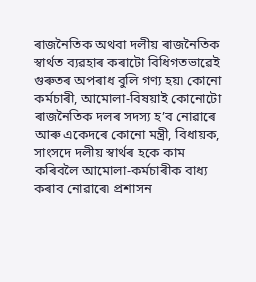ৰাজনৈতিক অথবা দলীয় ৰাজনৈতিক স্বাৰ্থত ব্যৱহাৰ কৰাটো বিধিগতভাৱেই গুৰুতৰ অপৰাধ বুলি গণ্য হয়৷ কোনো কৰ্মচাৰী, আমোলা-বিষয়াই কোনোটো ৰাজনৈতিক দলৰ সদস্য হ’ব নোৱাৰে আৰু একেদৰে কোনো মন্ত্ৰী, বিধায়ক, সাংসদে দলীয় স্বাৰ্থৰ হকে কাম কৰিবলৈ আমোলা-কৰ্মচাৰীক বাধ্য কৰাব নোৱাৰে৷ প্ৰশাসন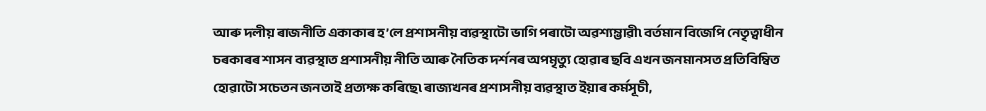আৰু দলীয় ৰাজনীতি একাকাৰ হ’লে প্ৰশাসনীয় ব্যৱস্থাটো ভাগি পৰাটো অৱশ্যম্ভাৱী৷ বৰ্তমান বিজেপি নেতৃত্বাধীন চৰকাৰৰ শাসন ব্যৱস্থাত প্ৰশাসনীয় নীতি আৰু নৈতিক দৰ্শনৰ অপমৃত্যু হোৱাৰ ছবি এখন জনমানসত প্ৰতিবিম্বিত হোৱাটো সচেতন জনতাই প্ৰত্যক্ষ কৰিছে৷ ৰাজ্যখনৰ প্ৰশাসনীয় ব্যৱস্থাত ইয়াৰ কৰ্মসূচী,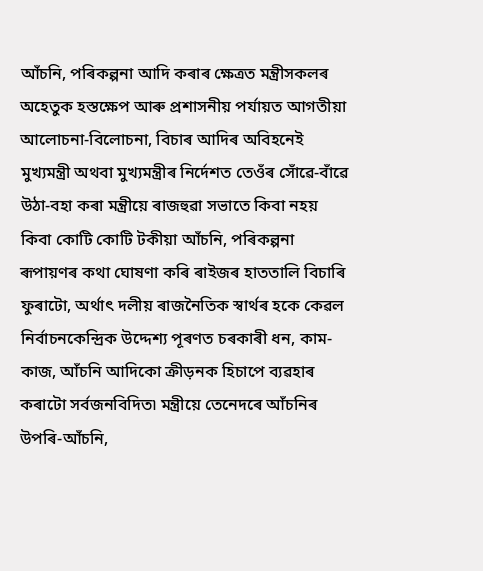আঁচনি, পৰিকল্পনা আদি কৰাৰ ক্ষেত্ৰত মন্ত্ৰীসকলৰ অহেতুক হস্তক্ষেপ আৰু প্ৰশাসনীয় পৰ্যায়ত আগতীয়া আলোচনা-বিলোচনা, বিচাৰ আদিৰ অবিহনেই মুখ্যমন্ত্ৰী অথবা মুখ্যমন্ত্ৰীৰ নিৰ্দেশত তেওঁৰ সোঁৱে-বাঁৱে উঠা-বহা কৰা মন্ত্ৰীয়ে ৰাজহুৱা সভাতে কিবা নহয় কিবা কোটি কোটি টকীয়া আঁচনি, পৰিকল্পনা ৰূপায়ণৰ কথা ঘোষণা কৰি ৰাইজৰ হাততালি বিচাৰি ফুৰাটো, অৰ্থাৎ দলীয় ৰাজনৈতিক স্বাৰ্থৰ হকে কেৱল নিৰ্বাচনকেন্দ্ৰিক উদ্দেশ্য পূৰণত চৰকাৰী ধন, কাম-কাজ, আঁচনি আদিকো ক্ৰীড়নক হিচাপে ব্যৱহাৰ কৰাটো সৰ্বজনবিদিত৷ মন্ত্ৰীয়ে তেনেদৰে আঁচনিৰ উপৰি-আঁচনি,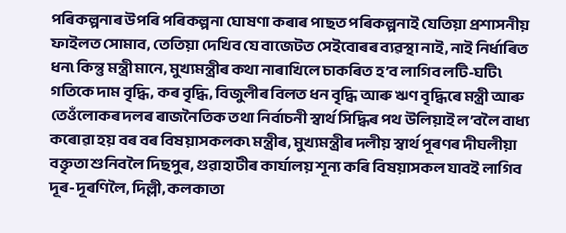পৰিকল্পনাৰ উপৰি পৰিকল্পনা ঘোষণা কৰাৰ পাছত পৰিকল্পনাই যেতিয়া প্ৰশাসনীয় ফাইলত সোমাব, তেতিয়া দেখিব যে বাজেটত সেইবোৰৰ ব্যৱস্থা নাই, নাই নিৰ্ধাৰিত ধন৷ কিন্তু মন্ত্ৰী মানে, মুখ্যমন্ত্ৰীৰ কথা নাৰাখিলে চাকৰিত হ’ব লাগিব লটি-ঘটি৷ গতিকে দাম বৃদ্ধি, কৰ বৃদ্ধি, বিজুলীৰ বিলত ধন বৃদ্ধি আৰু ঋণ বৃদ্ধিৰে মন্ত্ৰী আৰু তেওঁলোকৰ দলৰ ৰাজনৈতিক তথা নিৰ্বাচনী স্বাৰ্থ সিদ্ধিৰ পথ উলিয়াই ল’বলৈ বাধ্য কৰোৱা হয় বৰ বৰ বিষয়াসকলক৷ মন্ত্ৰীৰ, মুখ্যমন্ত্ৰীৰ দলীয় স্বাৰ্থ পূৰণৰ দীঘলীয়া বক্তৃতা শুনিবলৈ দিছপুৰ, গুৱাহাটীৰ কাৰ্যালয় শূন্য কৰি বিষয়াসকল যাবই লাগিব দূৰ-দূৰণিলৈ, দিল্লী, কলকাতা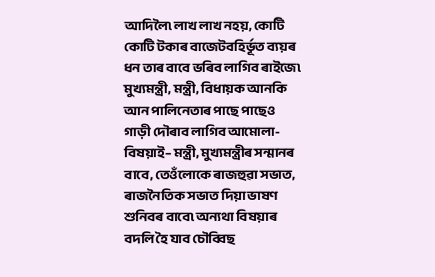আদিলৈ৷ লাখ লাখ নহয়, কোটি কোটি টকাৰ বাজেটবহিৰ্ভূত ব্যয়ৰ ধন তাৰ বাবে ভৰিব লাগিব ৰাইজে৷ মুখ্যমন্ত্ৰী, মন্ত্ৰী, বিধায়ক আনকি আন পালিনেতাৰ পাছে পাছেও গাড়ী দৌৰাব লাগিব আমোলা-বিষয়াই– মন্ত্ৰী, মুখ্যমন্ত্ৰীৰ সন্মানৰ বাবে, তেওঁলোকে ৰাজহুৱা সভাত, ৰাজনৈতিক সভাত দিয়া ভাষণ শুনিবৰ বাবে৷ অন্যথা বিষয়াৰ বদলি হৈ যাব চৌব্বিছ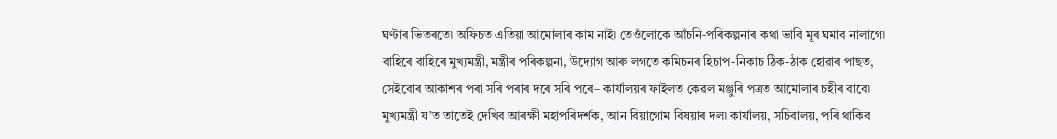ঘণ্টাৰ ভিতৰতে৷ অফিচত এতিয়া আমোলাৰ কাম নাই৷ তেওঁলোকে আঁচনি-পৰিকল্পনাৰ কথা ভাবি মূৰ ঘমাব নালাগে৷ বাহিৰে বাহিৰে মুখ্যমন্ত্ৰী, মন্ত্ৰীৰ পৰিকল্পনা, উদ্যোগ আৰু লগতে কমিচনৰ হিচাপ-নিকাচ ঠিক-ঠাক হোৱাৰ পাছত, সেইবোৰ আকাশৰ পৰা সৰি পৰাৰ দৰে সৰি পৰে– কাৰ্যালয়ৰ ফাইলত কেৱল মঞ্জুৰি পত্ৰত আমোলাৰ চহীৰ বাবে৷ মুখ্যমন্ত্ৰী য’ত তাতেই দেখিব আৰক্ষী মহাপৰিদৰ্শক, আন বিয়াগোম বিষয়াৰ দল৷ কাৰ্যালয়, সচিবালয়, পৰি থাকিব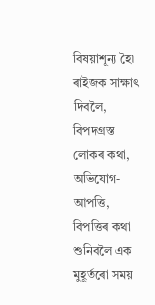বিষয়াশূন্য হৈ৷ ৰাইজক সাক্ষাৎ দিবলৈ, বিপদগ্ৰস্ত লোকৰ কথা, অভিযোগ-আপত্তি, বিপত্তিৰ কথা শুনিবলৈ এক মুহূৰ্তৰো সময়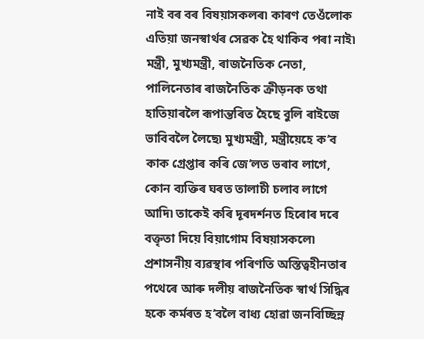নাই বৰ বৰ বিষয়াসকলৰ৷ কাৰণ তেওঁলোক এতিয়া জনস্বাৰ্থৰ সেৱক হৈ থাকিব পৰা নাই৷ মন্ত্ৰী, মুখ্যমন্ত্ৰী, ৰাজনৈতিক নেতা, পালিনেতাৰ ৰাজনৈতিক ক্ৰীড়নক তথা হাতিয়াৰলৈ ৰূপান্তৰিত হৈছে বুলি ৰাইজে ভাবিবলৈ লৈছে৷ মুখ্যমন্ত্ৰী, মন্ত্ৰীয়েহে ক’ব কাক গ্ৰেপ্তাৰ কৰি জে’লত ভৰাব লাগে, কোন ব্যক্তিৰ ঘৰত তালাচী চলাব লাগে আদি৷ তাকেই কৰি দূৰদৰ্শনত হিৰোৰ দৰে বক্তৃতা দিয়ে বিয়াগোম বিষয়াসকলে৷ প্ৰশাসনীয় ব্যৱস্থাৰ পৰিণতি অস্তিত্বহীনতাৰ পথেৰে আৰু দলীয় ৰাজনৈতিক স্বাৰ্থ সিদ্ধিৰ হকে কৰ্মৰত হ’বলৈ বাধ্য হোৱা জনবিচ্ছিন্ন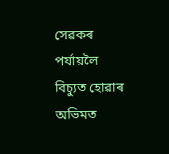সেৱকৰ পৰ্যায়লৈ বিচ্যুত হোৱাৰ অভিমত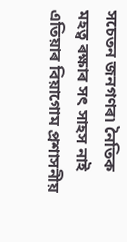সচেতন জনগণৰ৷ নৈতিক মহত্ব ৰক্ষাৰ সৎ সাহস নাই এতিয়াৰ বিয়াগোম প্ৰশাসনীয়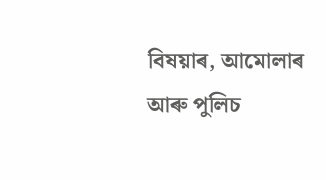বিষয়াৰ, আমোলাৰ আৰু পুলিচ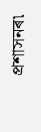প্ৰশাসনৰ৷